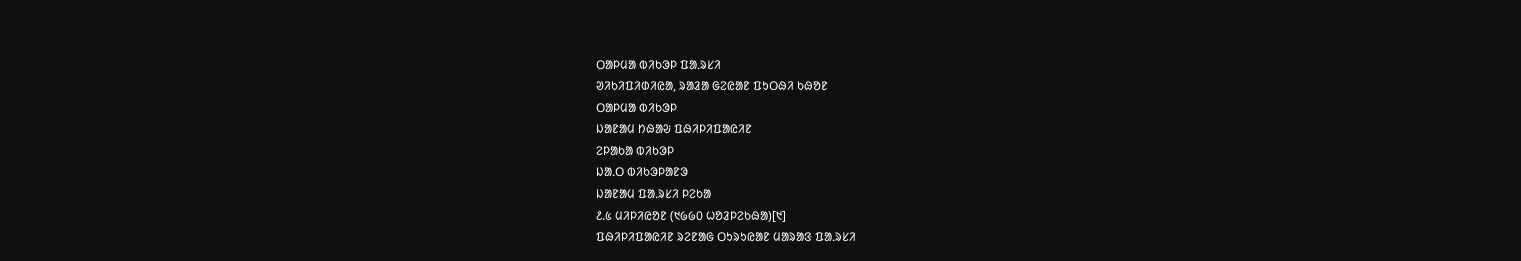ᱛᱟᱞᱢᱟ ᱵᱤᱠᱳᱞ ᱯᱟᱹᱨᱥᱤ
ᱣᱤᱠᱤᱯᱤᱰᱤᱭᱟ, ᱨᱟᱲᱟ ᱜᱮᱭᱟᱱ ᱯᱩᱛᱷᱤ ᱠᱷᱚᱱ
ᱛᱟᱞᱢᱟ ᱵᱤᱠᱳᱞ
ᱡᱟᱱᱟᱢ ᱴᱷᱟᱶ ᱯᱷᱤᱞᱤᱯᱟᱭᱤᱱ
ᱮᱞᱟᱠᱟ ᱵᱤᱠᱳᱞ
ᱡᱟᱹᱛ ᱵᱤᱠᱳᱞᱟᱱᱳ
ᱡᱟᱱᱟᱢ ᱯᱟᱹᱨᱥᱤ ᱞᱮᱠᱟ
᱒.᱕ ᱢᱤᱞᱤᱭᱚᱱ (᱑᱙᱙᱐ ᱦᱚᱲᱞᱮᱠᱷᱟ)[᱑]
ᱯᱷᱤᱞᱤᱯᱟᱭᱤᱱ ᱨᱮᱱᱟᱜ ᱛᱩᱨᱩᱭᱟᱱ ᱢᱟᱨᱟᱝ ᱯᱟᱹᱨᱥᱤ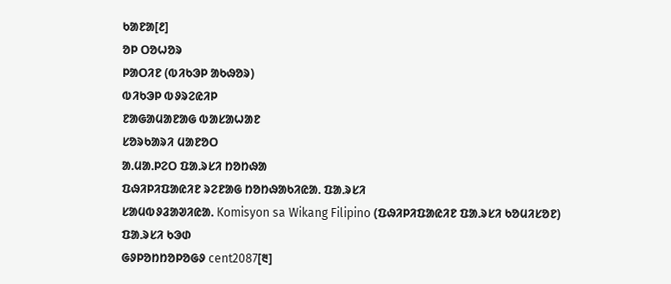ᱠᱟᱱᱟ[᱒]
ᱚᱞ ᱛᱚᱦᱚᱨ
ᱞᱟᱛᱤᱱ (ᱵᱤᱠᱳᱞ ᱟᱠᱷᱚᱨ)
ᱵᱤᱠᱳᱞ ᱵᱽᱨᱮᱭᱤᱞ
ᱱᱟᱜᱟᱢᱟᱱᱟᱜ ᱵᱟᱥᱟᱦᱟᱱ
ᱥᱚᱨᱠᱟᱨᱤ ᱢᱟᱱᱚᱛ
ᱟᱹᱢᱟᱹᱞᱮᱛ ᱯᱟᱹᱨᱥᱤ ᱴᱚᱴᱷᱟ
ᱯᱷᱤᱞᱤᱯᱟᱭᱤᱱ ᱨᱮᱱᱟᱜ ᱴᱚᱴᱷᱟᱠᱤᱭᱟᱹ ᱯᱟᱹᱨᱥᱤ
ᱥᱟᱢᱵᱽᱲᱟᱣᱤᱭᱟᱹ Komisyon sa Wikang Filipino (ᱯᱷᱤᱞᱤᱯᱟᱭᱤᱱ ᱯᱟᱹᱨᱥᱤ ᱠᱚᱢᱤᱥᱚᱱ)
ᱯᱟᱹᱨᱥᱤ ᱠᱳᱰ
ᱜᱽᱞᱚᱴᱴᱚᱞᱚᱜᱽ cent2087[᱓]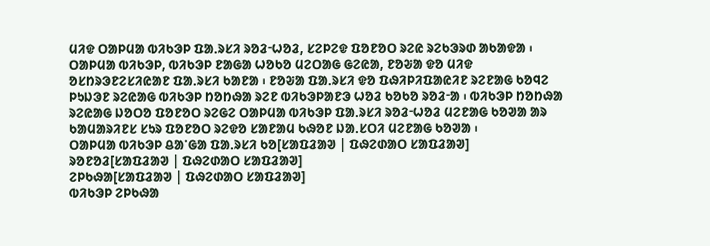ᱢᱤᱫ ᱛᱟᱞᱢᱟ ᱵᱤᱠᱳᱞ ᱯᱟᱹᱨᱥᱤ ᱨᱚᱲᱼᱦᱚᱲ, ᱥᱮᱞᱮᱫ ᱯᱚᱱᱚᱛ ᱨᱮᱭ ᱨᱮᱠᱳᱨᱰ ᱟᱠᱟᱫᱟ ᱾
ᱛᱟᱞᱢᱟ ᱵᱤᱠᱳᱞ, ᱵᱤᱠᱳᱞ ᱱᱟᱜᱟ ᱦᱚᱠᱚ ᱢᱮᱛᱟᱜ ᱜᱮᱭᱟ, ᱱᱚᱶᱟ ᱫᱚ ᱢᱤᱫ ᱚᱥᱴᱨᱳᱱᱮᱥᱤᱭᱟᱱ ᱯᱟᱹᱨᱥᱤ ᱠᱟᱱᱟ ᱾ ᱱᱚᱶᱟ ᱯᱟᱹᱨᱥᱤ ᱫᱚ ᱯᱷᱤᱞᱤᱯᱟᱭᱤᱱ ᱨᱮᱱᱟᱜ ᱠᱚᱧᱮ ᱞᱩᱡᱳᱱ ᱨᱮᱭᱟᱜ ᱵᱤᱠᱳᱞ ᱴᱚᱴᱷᱟ ᱨᱮᱱ ᱵᱤᱠᱳᱞᱟᱱᱳ ᱦᱚᱲ ᱠᱚᱠᱚ ᱨᱚᱲᱼᱟ ᱾ ᱵᱤᱠᱳᱞ ᱴᱚᱴᱷᱟ ᱨᱮᱭᱟᱜ ᱡᱚᱛᱚ ᱯᱚᱱᱚᱛ ᱨᱮᱜᱮ ᱛᱟᱞᱢᱟ ᱵᱤᱠᱳᱞ ᱯᱟᱹᱨᱥᱤ ᱨᱚᱲᱼᱦᱚᱲ ᱢᱮᱱᱟᱜ ᱠᱚᱣᱟ ᱟᱨ ᱠᱟᱢᱟᱨᱤᱱᱥ ᱥᱩᱨ ᱯᱚᱱᱚᱛ ᱨᱮᱫᱚ ᱥᱟᱱᱟᱢ ᱠᱷᱚᱱ ᱡᱟᱹᱥᱛᱤ ᱢᱮᱱᱟᱜ ᱠᱚᱣᱟ ᱾
ᱛᱟᱞᱢᱟ ᱵᱤᱠᱳᱞ ᱪᱟᱸᱜᱟ ᱯᱟᱹᱨᱥᱤ ᱠᱚ[ᱥᱟᱯᱲᱟᱣ | ᱯᱷᱮᱰᱟᱛ ᱥᱟᱯᱲᱟᱣ]
ᱨᱚᱱᱚᱲ[ᱥᱟᱯᱲᱟᱣ | ᱯᱷᱮᱰᱟᱛ ᱥᱟᱯᱲᱟᱣ]
ᱮᱞᱠᱷᱟ[ᱥᱟᱯᱲᱟᱣ | ᱯᱷᱮᱰᱟᱛ ᱥᱟᱯᱲᱟᱣ]
ᱵᱤᱠᱳᱞ ᱮᱞᱠᱷᱟ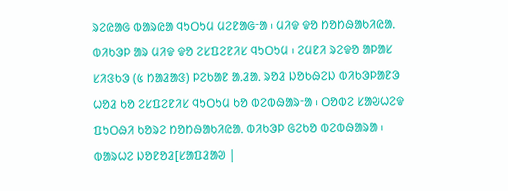ᱨᱮᱭᱟᱜ ᱵᱟᱨᱭᱟ ᱧᱩᱛᱩᱢ ᱢᱮᱱᱟᱜᱼᱟ ᱾ ᱢᱤᱫ ᱫᱚ ᱴᱚᱴᱷᱟᱠᱤᱭᱟᱹ ᱵᱤᱠᱳᱞ ᱟᱨ ᱢᱤᱫ ᱫᱚ ᱮᱥᱯᱮᱱᱤᱥ ᱧᱩᱛᱩᱢ ᱾ ᱮᱢᱱᱤ ᱨᱮᱫᱚ ᱟᱞᱟᱥ ᱥᱤᱝᱠᱳ (᱕ ᱴᱟᱲᱟᱝ) ᱞᱮᱠᱟᱱ ᱟᱹᱲᱟᱹ ᱨᱚᱲ ᱡᱚᱠᱷᱮᱡ ᱵᱤᱠᱳᱞᱟᱱᱳ ᱦᱚᱲ ᱠᱚ ᱮᱥᱯᱮᱱᱤᱥ ᱧᱩᱛᱩᱢ ᱠᱚ ᱵᱮᱵᱷᱟᱨᱼᱟ ᱾ ᱛᱚᱵᱮ ᱥᱟᱶᱦᱮᱫ ᱯᱩᱛᱷᱤ ᱠᱚᱨᱮ ᱴᱚᱴᱷᱟᱠᱤᱭᱟᱹ ᱵᱤᱠᱳᱞ ᱜᱮᱠᱚ ᱵᱮᱵᱷᱟᱨᱟ ᱾
ᱵᱟᱨᱦᱮ ᱡᱚᱱᱚᱲ[ᱥᱟᱯᱲᱟᱣ |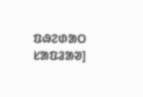ᱯᱷᱮᱰᱟᱛ ᱥᱟᱯᱲᱟᱣ]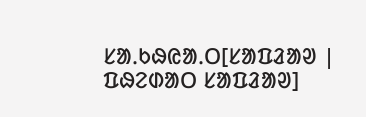ᱥᱟᱹᱠᱷᱭᱟᱹᱛ[ᱥᱟᱯᱲᱟᱣ | ᱯᱷᱮᱰᱟᱛ ᱥᱟᱯᱲᱟᱣ]